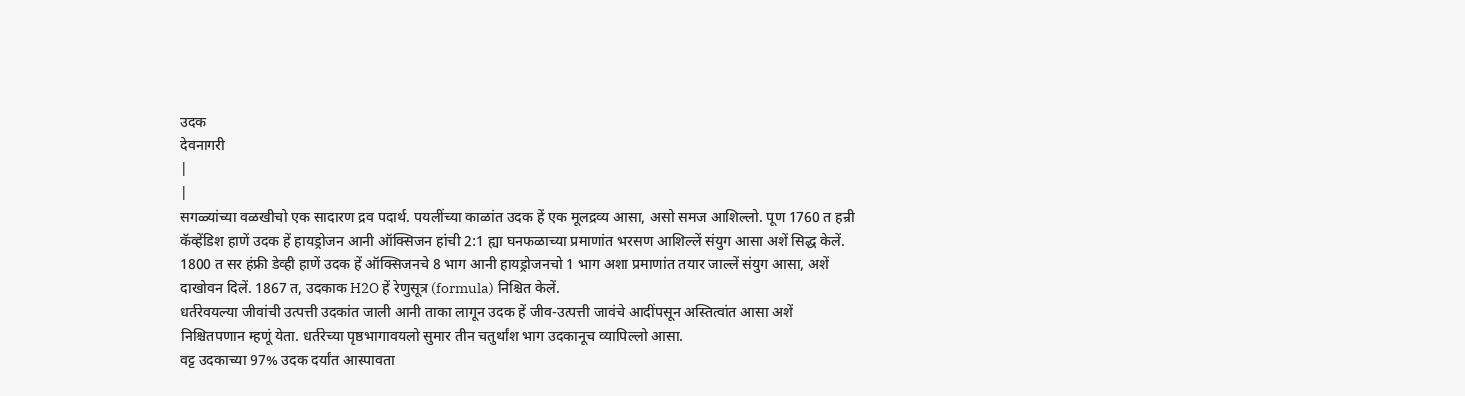उदक
देवनागरी
|
|
सगळ्यांच्या वळखीचो एक सादारण द्रव पदार्थ. पयलींच्या काळांत उदक हें एक मूलद्रव्य आसा, असो समज आशिल्लो. पूण 1760 त हन्री कॅव्हेंडिश हाणें उदक हें हायड्रोजन आनी ऑक्सिजन हांची 2:1 ह्या घनफळाच्या प्रमाणांत भरसण आशिल्लें संयुग आसा अशें सिद्ध केलें. 1800 त सर हंफ्री डेव्ही हाणें उदक हें ऑक्सिजनचे 8 भाग आनी हायड्रोजनचो 1 भाग अशा प्रमाणांत तयार जाल्लें संयुग आसा, अशें दाखोवन दिलें. 1867 त, उदकाक H2O हें रेणुसूत्र (formula) निश्चित केलें.
धर्तरेवयल्या जीवांची उत्पत्ती उदकांत जाली आनी ताका लागून उदक हें जीव-उत्पत्ती जावंचे आदींपसून अस्तित्वांत आसा अशें निश्चितपणान म्हणूं येता. धर्तरेच्या पृष्ठभागावयलो सुमार तीन चतुर्थांश भाग उदकानूच व्यापिल्लो आसा.
वट्ट उदकाच्या 97% उदक दर्यांत आस्पावता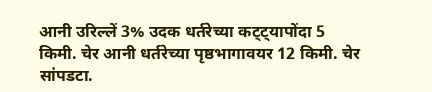आनी उरिल्लें 3% उदक धर्तरेच्या कट्ट्यापोंदा 5 किमी. चेर आनी धर्तरेच्या पृष्ठभागावयर 12 किमी. चेर सांपडटा.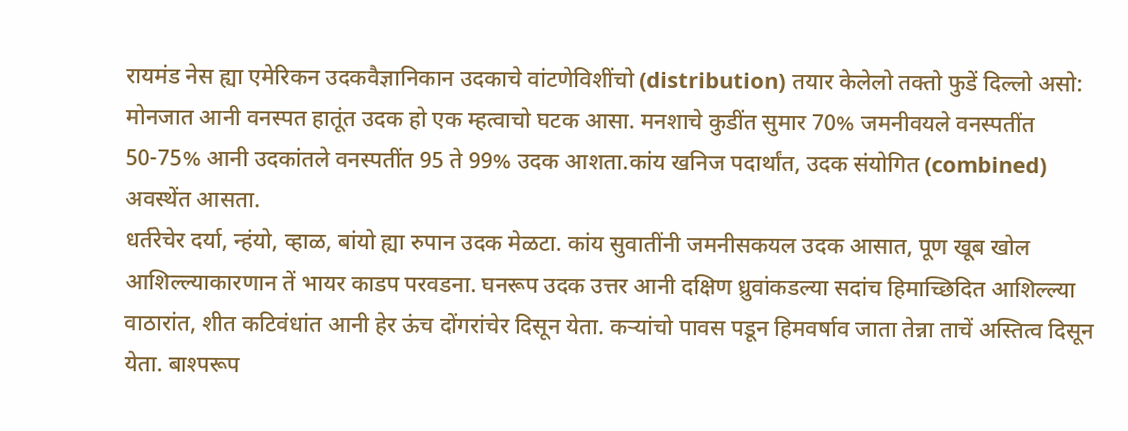रायमंड नेस ह्या एमेरिकन उदकवैज्ञानिकान उदकाचे वांटणेविशींचो (distribution) तयार केलेलो तक्तो फुडें दिल्लो असो:
मोनजात आनी वनस्पत हातूंत उदक हो एक म्हत्वाचो घटक आसा. मनशाचे कुडींत सुमार 70% जमनीवयले वनस्पतींत 50-75% आनी उदकांतले वनस्पतींत 95 ते 99% उदक आशता.कांय खनिज पदार्थांत, उदक संयोगित (combined) अवस्थेंत आसता.
धर्तरेचेर दर्या, न्हंयो, व्हाळ, बांयो ह्या रुपान उदक मेळटा. कांय सुवातींनी जमनीसकयल उदक आसात, पूण खूब खोल आशिल्ल्याकारणान तें भायर काडप परवडना. घनरूप उदक उत्तर आनी दक्षिण ध्रुवांकडल्या सदांच हिमाच्छिदित आशिल्ल्या वाठारांत, शीत कटिवंधांत आनी हेर ऊंच दोंगरांचेर दिसून येता. कऱ्यांचो पावस पडून हिमवर्षाव जाता तेन्ना ताचें अस्तित्व दिसून येता. बाश्परूप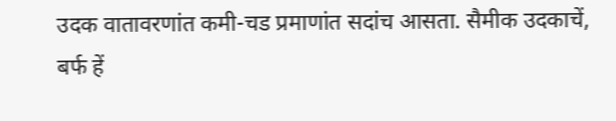उदक वातावरणांत कमी-चड प्रमाणांत सदांच आसता. सैमीक उदकाचें, बर्फ हें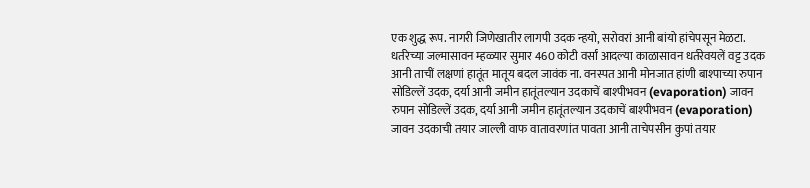एक शुद्ध रूप. नागरी जिणेखातीर लागपी उदक न्हयो, सरोवरां आनी बांयो हांचेपसून मेळटा.
धर्तरेच्या जल्मासावन म्हळ्यार सुमार 460 कोटी वर्सां आदल्या काळासावन धर्तरेवयलें वट्ट उदक आनी ताचीं लक्षणां हातूंत मातूय बदल जावंक ना. वनस्पत आनी मोनजात हांणी बाश्पाच्या रुपान सोडिल्लें उदक, दर्या आनी जमीन हातूंतल्यान उदकाचें बाश्पीभवन (evaporation) जावन रुपान सोडिल्लें उदक, दर्या आनी जमीन हातूंतल्यान उदकाचें बाश्पीभवन (evaporation) जावन उदकाची तयार जाल्ली वाफ वातावरणांत पावता आनी ताचेपसीन कुपां तयार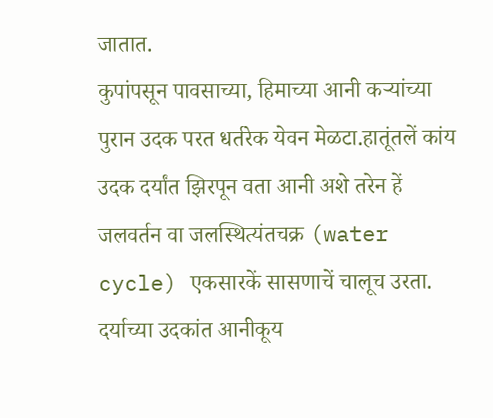जातात.
कुपांपसून पावसाच्या, हिमाच्या आनी कऱ्यांच्या पुरान उदक परत धर्तरेक येवन मेळटा.हातूंतलें कांय उदक दर्यांत झिरपून वता आनी अशे तरेन हें जलवर्तन वा जलस्थित्यंतचक्र (water cycle) एकसारकें सासणाचें चालूच उरता.
दर्याच्या उदकांत आनीकूय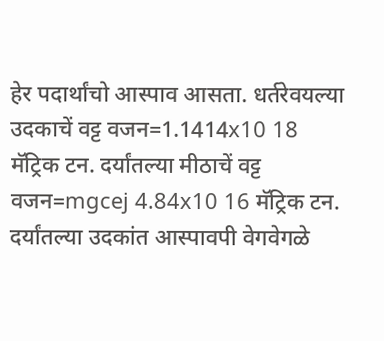हेर पदार्थांचो आस्पाव आसता. धर्तरेवयल्या उदकाचें वट्ट वजन=1.1414x10 18 मॅट्रिक टन. दर्यांतल्या मीठाचें वट्ट वजन=mgcej 4.84x10 16 मॅट्रिक टन. दर्यांतल्या उदकांत आस्पावपी वेगवेगळे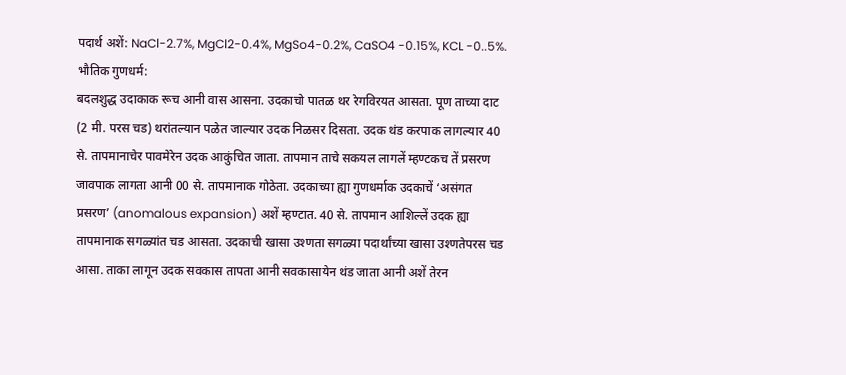पदार्थ अशें: NaCl-2.7%, MgCl2-0.4%, MgSo4-0.2%, CaSO4 -0.15%, KCL -0..5%.
भौतिक गुणधर्म:
बदलशुद्ध उदाकाक रूच आनी वास आसना. उदकाचो पातळ थर रेगविरयत आसता. पूण ताच्या दाट (2 मी. परस चड) थरांतल्यान पळेत जाल्यार उदक निळसर दिसता. उदक थंड करपाक लागल्यार 40 से. तापमानाचेर पावमेरेन उदक आकुंचित जाता. तापमान ताचे सकयल लागलें म्हण्टकच तें प्रसरण जावपाक लागता आनी 00 से. तापमानाक गोठेता. उदकाच्या ह्या गुणधर्माक उदकाचें ‘असंगत प्रसरण’ (anomalous expansion) अशें म्हण्टात. 40 से. तापमान आशिल्लें उदक ह्या तापमानाक सगळ्यांत चड आसता. उदकाची खासा उश्णता सगळ्या पदार्थांच्या खासा उश्णतेपरस चड आसा. ताका लागून उदक सवकास तापता आनी सवकासायेन थंड जाता आनी अशें तेरन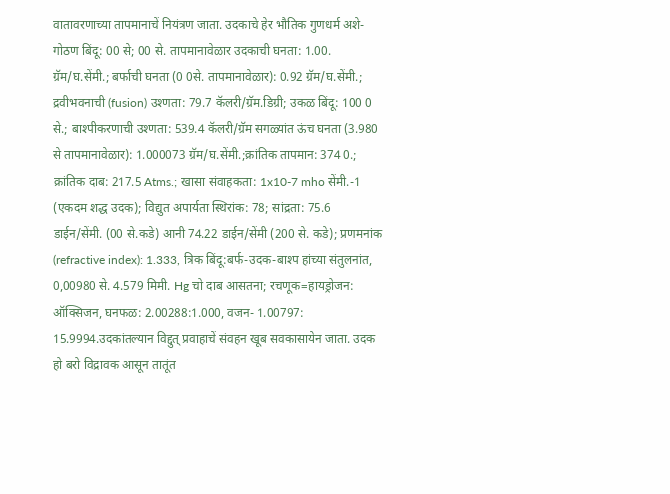वातावरणाच्या तापमानाचें नियंत्रण जाता. उदकाचे हेर भौतिक गुणधर्म अशे- गोठण बिंदू: 00 से; 00 से. तापमानावेळार उदकाची घनता: 1.00.
ग्रॅम/घ.सेंमी.; बर्फाची घनता (0 0से. तापमानावेळार): 0.92 ग्रॅम/घ.सेंमी.; द्रवीभवनाची (fusion) उश्णता: 79.7 कॅलरी/ग्रॅम.डिग्री; उकळ बिंदू: 100 0 से.; बाश्पीकरणाची उश्णता: 539.4 कॅलरी/ग्रॅम सगळ्यांत ऊंच घनता (3.980 से तापमानावेळार): 1.000073 ग्रॅम/घ.सेंमी.;क्रांतिक तापमान: 374 0.; क्रांतिक दाब: 217.5 Atms.; खासा संवाहकता: 1x10-7 mho सेंमी.-1 (एकदम शद्ध उदक); विद्युत अपार्यता स्थिरांक: 78; सांद्रता: 75.6 डाईन/सेंमी. (00 से.कडे) आनी 74.22 डाईन/सेंमी (200 से. कडे); प्रणमनांक (refractive index): 1.333, त्रिक बिंदू:बर्फ-उदक-बाश्प हांच्या संतुलनांत, 0,00980 से. 4.579 मिमी. Hg चो दाब आसतना; रचणूक=हायड्रोजन: ऑक्सिजन, घनफळ: 2.00288:1.000, वजन- 1.00797: 15.9994.उदकांतल्यान विद्दुत् प्रवाहाचें संवहन खूब सवकासायेन जाता. उदक हो बरो विद्रावक आसून तातूंत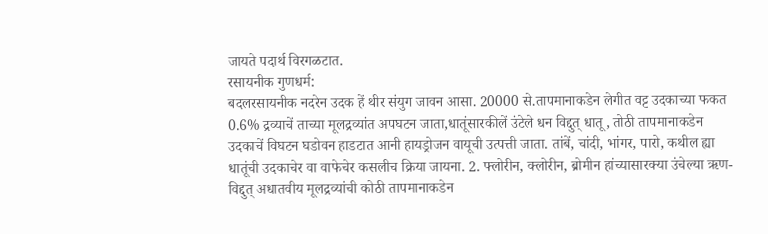जायते पदार्थ विरगळटात.
रसायनीक गुणधर्म:
बदलरसायनीक नदरेन उदक हें थीर संयुग जावन आसा. 20000 से.तापमानाकडेन लेगीत वट्ट उदकाच्या फकत 0.6% द्रव्याचें ताच्या मूलद्रव्यांत अपघटन जाता,धातूंसारकीलें उंटेले धन विद्दुत् धातू, तोठी तापमानाकडेन उदकाचें विघटन घडोवन हाडटात आनी हायड्रोजन वायूची उत्पत्ती जाता. तांबें, चांदी, भांगर, पारो, कथील ह्या धातूंची उदकाचेर वा वाफेचेर कसलीच क्रिया जायना. 2. फ्लोरीन, क्लोरीन, ब्रोमीन हांच्यासारक्या उंचेल्या ऋण-विद्दुत् अधातवीय मूलद्रव्यांची कोठी तापमानाकडेन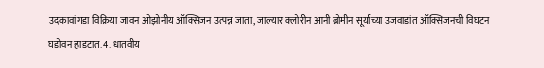उदकावांगडा विक्रिया जावन ओझोनीय ऑक्सिजन उत्पन्न जाता, जाल्यार क्लोरीन आनी ब्रोमीन सूर्याच्या उजवाडांत ऑक्सिजनची विघटन घडोवन हाडटात. 4. धातवीय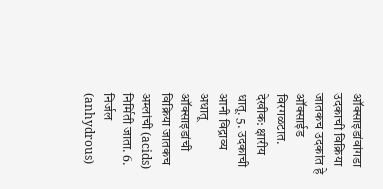ऑक्साइडांवांगडा उदकाची विक्रिया जातकच उदकांत हे ऑक्साईड विरगळटात. देखीक: क्षारीय धातू. 5. उदकाची आनी विद्राव्य अधातू ऑक्साइडांची विक्रिया जातकच अम्लांची (acids) निर्मिती जाता. 6. निर्जल (anhydrous)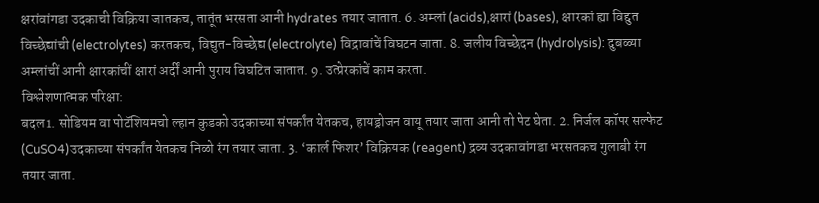क्षरांवांगडा उदकाची विक्रिया जातकच, तातूंत भरसता आनी hydrates तयार जातात. 6. अम्लां (acids),क्षारां (bases), क्षारकां ह्या विद्दुत विच्छेद्यांची (electrolytes) करतकच, विद्युत-विच्छेद्य (electrolyte) विद्रावांचें विघटन जाता. 8. जलीय विच्छेदन (hydrolysis): दुबळ्या अम्लांचीं आनी क्षारकांचीं क्षारां अर्दीं आनी पुराय विघटित जातात. 9. उत्प्रेरकांचें काम करता.
विश्लेशणात्मक परिक्षा:
बदल1. सोडियम वा पोटॅशियमचो ल्हान कुडको उदकाच्या संपर्कांत येतकच, हायड्रोजन वायू तयार जाता आनी तो पेट घेता. 2. निर्जल कॉपर सल्फेट (CuSO4)उदकाच्या संपर्कांत येतकच निळो रंग तयार जाता. 3. ‘कार्ल फिशर’ विक्रियक (reagent) द्रव्य उदकावांगडा भरसतकच गुलाबी रंग तयार जाता.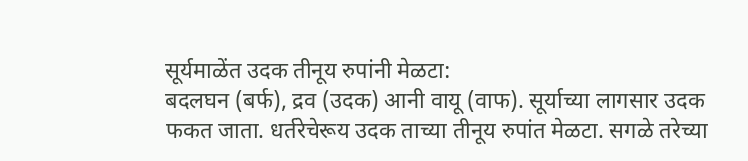सूर्यमाळेंत उदक तीनूय रुपांनी मेळटा:
बदलघन (बर्फ), द्रव (उदक) आनी वायू (वाफ). सूर्याच्या लागसार उदक फकत जाता. धर्तरेचेरूय उदक ताच्या तीनूय रुपांत मेळटा. सगळे तरेच्या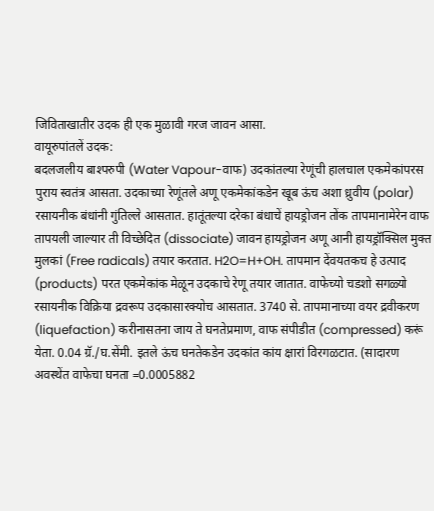जिविताखातीर उदक ही एक मुळावी गरज जावन आसा.
वायूरुपांतलें उदक:
बदलजलीय बाश्परुपी (Water Vapour-वाफ) उदकांतल्या रेणूंची हालचाल एकमेकांपरस पुराय स्वतंत्र आसता. उदकाच्या रेणूंतले अणू एकमेकांकडेन खूब ऊंच अशा ध्रुवीय (polar) रसायनीक बंधांनी गुंतिल्ले आसतात. हातूंतल्या दरेका बंधाचें हायड्रोजन तोंक तापमानामेरेन वाफ तापयली जाल्यार ती विच्छेदित (dissociate) जावन हायड्रोजन अणू आनी हायड्रॉक्सिल मुक्त मुलकां (Free radicals) तयार करतात. H2O=H+OH. तापमान देंवयतकच हे उत्पाद (products) परत एकमेकांक मेळून उदकाचे रेणू तयार जातात. वाफेच्यो चडशो सगळ्यो रसायनीक विक्रिया द्रवरूप उदकासारक्योच आसतात. 3740 से. तापमानाच्या वयर द्रवीकरण (liquefaction) करीनासतना जाय ते घनतेप्रमाण, वाफ संपीडीत (compressed) करूं येता. 0.04 ग्रॅ./घ.सेंमी. इतले ऊंच घनतेकडेन उदकांत कांय क्षारां विरगळटात. (सादारण अवस्थेंत वाफेचा घनता =0.0005882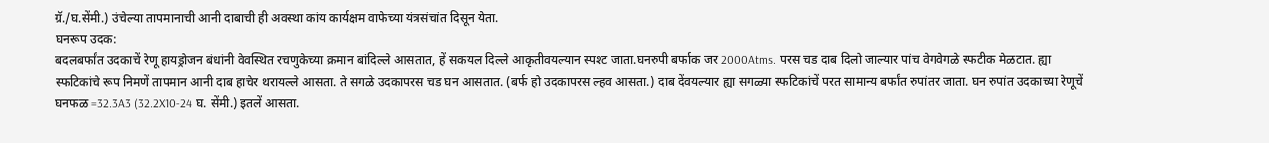ग्रॅ./घ.सेंमी.) उंचेल्या तापमानाची आनी दाबाची ही अवस्था कांय कार्यक्षम वाफेच्या यंत्रसंचांत दिसून येता.
घनरूप उदक:
बदलबर्फांत उदकाचें रेणू हायड्रोजन बंधांनी वेवस्थित रचणुकेच्या क्रमान बांदिल्ले आसतात, हें सकयल दिल्ले आकृतीवयल्यान स्पश्ट जाता.घनरुपी बर्फाक जर 2000Atms. परस चड दाब दिलो जाल्यार पांच वेगवेगळे स्फटीक मेळटात. ह्या स्फटिकांचे रूप निमणें तापमान आनी दाब हाचेर थरायल्ले आसता. ते सगळे उदकापरस चड घन आसतात. (बर्फ हो उदकापरस ल्हव आसता.) दाब देंवयल्यार ह्या सगळ्या स्फटिकांचें परत सामान्य बर्फांत रुपांतर जाता. घन रुपांत उदकाच्या रेणूचें घनफळ =32.3A3 (32.2X10-24 घ. सेंमी.) इतलें आसता.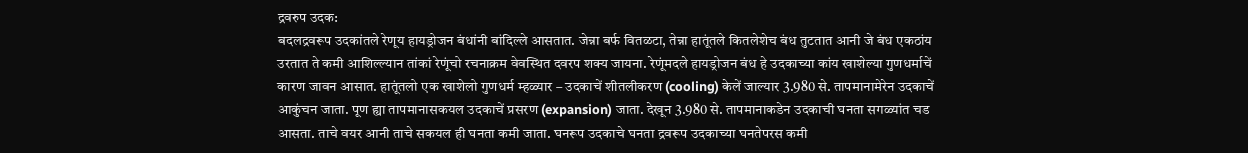द्रवरुप उदक:
बदलद्रवरूप उदकांतले रेणूय हायड्रोजन बंधांनी बांदिल्ले आसतात. जेन्ना बर्फ वितळटा, तेन्ना हातूंतले कितलेशेच बंध तुटतात आनी जे बंध एकठांय उरतात ते कमी आशिल्ल्यान तांकां रेणूंचो रचनाक्रम वेवस्थित दवरप शक्य जायना. रेणूंमदले हायड्रोजन बंध हे उदकाच्या कांय खाशेल्या गुणधर्माचें कारण जावन आसात. हातूंतलो एक खाशेलो गुणधर्म म्हळ्यार – उदकाचें शीतलीकरण (cooling) केलें जाल्यार 3.980 से. तापमानामेरेन उदकाचें आकुंचन जाता. पूण ह्या तापमानासकयल उदकाचें प्रसरण (expansion) जाता. देखून 3.980 से. तापमानाकडेन उदकाची घनता सगळ्यांत चड आसता. ताचे वयर आनी ताचे सकयल ही घनता कमी जाता. घनरूप उदकाचे घनता द्रवरूप उदकाच्या घनतेपरस कमी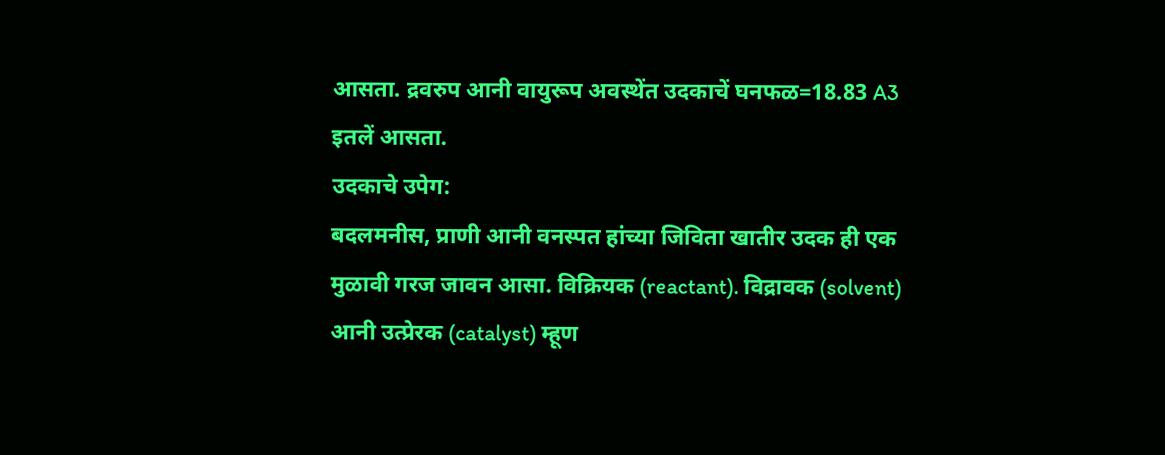आसता. द्रवरुप आनी वायुरूप अवस्थेंत उदकाचें घनफळ=18.83 A3 इतलें आसता.
उदकाचे उपेग:
बदलमनीस, प्राणी आनी वनस्पत हांच्या जिविता खातीर उदक ही एक मुळावी गरज जावन आसा. विक्रियक (reactant). विद्रावक (solvent) आनी उत्प्रेरक (catalyst) म्हूण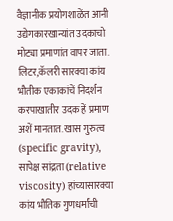वैज्ञानीक प्रयोगशाळेंत आनी उद्येगकारखान्यांत उदकाचो मोट्या प्रमाणांत वापर जाता. लिटर,कॅलरी सारक्या कांय भौतीक एकाकांचें निदर्शन करपाखातीर उदक हें प्रमाण अशें मानतात. खास गुरुत्व (specific gravity), सापेक्ष सांद्रता (relative viscosity) हांच्यासारक्या कांय भौतिक गुणधर्मांची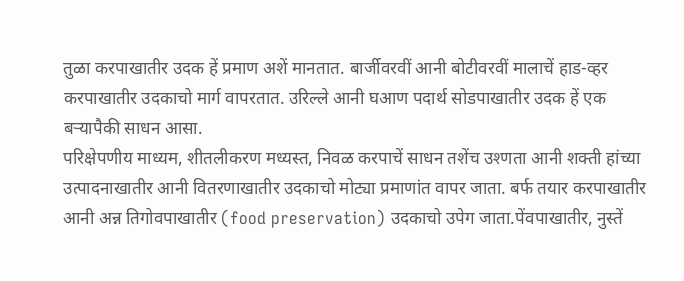तुळा करपाखातीर उदक हें प्रमाण अशें मानतात. बार्जीवरवीं आनी बोटीवरवीं मालाचें हाड-व्हर करपाखातीर उदकाचो मार्ग वापरतात. उरिल्ले आनी घआण पदार्थ सोडपाखातीर उदक हें एक बऱ्यापैकी साधन आसा.
परिक्षेपणीय माध्यम, शीतलीकरण मध्यस्त, निवळ करपाचें साधन तशेंच उश्णता आनी शक्ती हांच्या उत्पादनाखातीर आनी वितरणाखातीर उदकाचो मोट्या प्रमाणांत वापर जाता. बर्फ तयार करपाखातीर आनी अन्न तिगोवपाखातीर (food preservation) उदकाचो उपेग जाता.पेंवपाखातीर, नुस्तें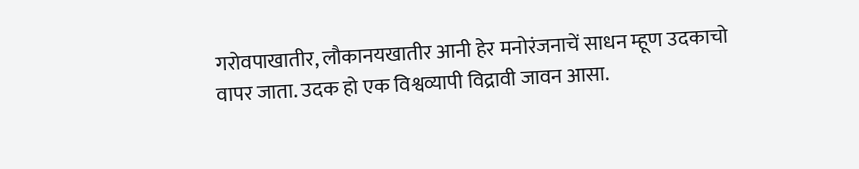गरोवपाखातीर, लौकानयखातीर आनी हेर मनोरंजनाचें साधन म्हूण उदकाचो वापर जाता. उदक हो एक विश्वव्यापी विद्रावी जावन आसा.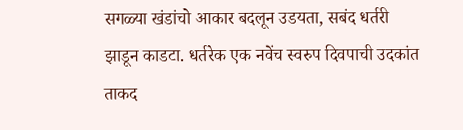सगळ्या खंडांचो आकार बदलून उडयता, सबंद धर्तरी झाडून काडटा. धर्तरेक एक नवेंच स्वरुप दिवपाची उदकांत ताकद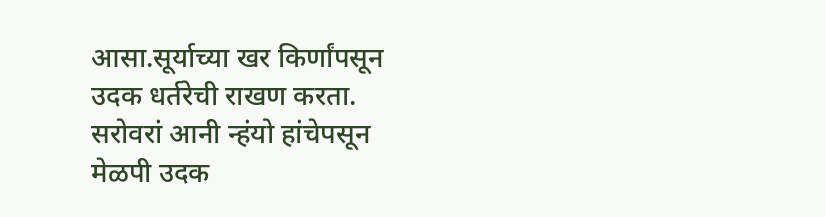आसा.सूर्याच्या खर किर्णांपसून उदक धर्तरेची राखण करता. सरोवरां आनी न्हंयो हांचेपसून मेळपी उदक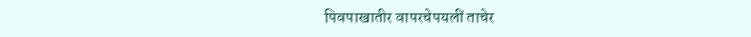पिवपाखातीर वापरचेपयलीं ताचेर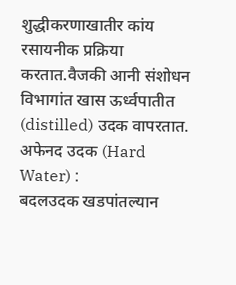शुद्धीकरणाखातीर कांय रसायनीक प्रक्रिया करतात.वैजकी आनी संशोधन विभागांत खास ऊर्ध्वपातीत (distilled) उदक वापरतात.
अफेनद उदक (Hard Water) :
बदलउदक खडपांतल्यान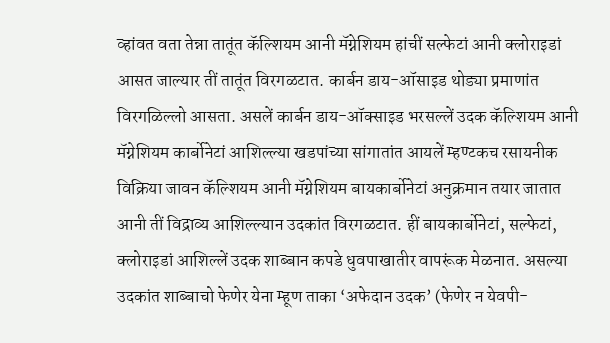व्हांवत वता तेन्ना तातूंत कॅल्शियम आनी मॅग्नेशियम हांचीं सल्फेटां आनी क्लोराइडां आसत जाल्यार तीं तातूंत विरगळटात. कार्बन डाय-ऑसाइड थोड्या प्रमाणांत विरगळिल्लो आसता. असलें कार्बन डाय-ऑक्साइड भरसल्लें उदक कॅल्शियम आनी मॅग्नेशियम कार्बोनेटां आशिल्ल्या खडपांच्या सांगातांत आयलें म्हण्टकच रसायनीक विक्रिया जावन कॅल्शियम आनी मॅग्नेशियम बायकार्बोनेटां अनुक्रमान तयार जातात आनी तीं विद्राव्य आशिल्ल्यान उदकांत विरगळटात. हीं बायकार्बोनेटां, सल्फेटां, क्लोराइडां आशिल्लें उदक शाब्बान कपडे धुवपाखातीर वापरूंक मेळनात. असल्या उदकांत शाब्बाचो फेणेर येना म्हूण ताका ‘अफेदान उदक’ (फेणेर न येवपी-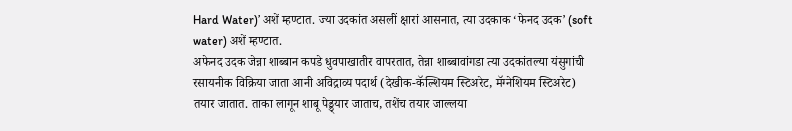Hard Water)’ अशें म्हण्टात. ज्या उदकांत असलीं क्षारां आसनात, त्या उदकाक ‘फेनद उदक’ (soft water) अशें म्हण्टात.
अफेनद उदक जेन्ना शाब्बान कपडे धुवपाखातीर वापरतात, तेन्ना शाब्बावांगडा त्या उदकांतल्या यंसुगांची रसायनीक विक्रिया जाता आनी अविद्राव्य पदार्थ (देखीक-कॅल्शियम स्टिअरेट, मॅग्नेशियम स्टिअरेट) तयार जातात. ताका लागून शाबू पेड्ड्यार जाताच, तशेंच तयार जाल्लया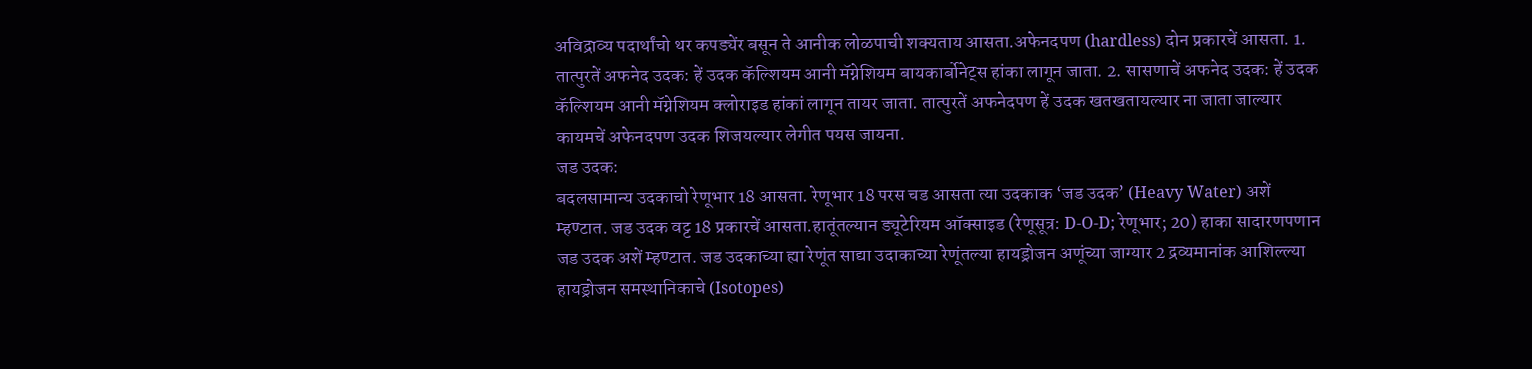अविद्राव्य पदार्थांचो थर कपड्येंर बसून ते आनीक लोळपाची शक्यताय आसता.अफेनदपण (hardless) दोन प्रकारचें आसता. 1. तात्पुरतें अफनेद उदक: हें उदक कॅल्शियम आनी मॅग्नेशियम बायकार्बोनेट्स हांका लागून जाता. 2. सासणाचें अफनेद उदक: हें उदक कॅल्शियम आनी मॅग्नेशियम क्लोराइड हांकां लागून तायर जाता. तात्पुरतें अफनेदपण हें उदक खतखतायल्यार ना जाता जाल्यार कायमचें अफेनदपण उदक शिजयल्यार लेगीत पयस जायना.
जड उदक:
बदलसामान्य उदकाचो रेणूभार 18 आसता. रेणूभार 18 परस चड आसता त्या उदकाक ‘जड उदक’ (Heavy Water) अशें म्हण्टात. जड उदक वट्ट 18 प्रकारचें आसता.हातूंतल्यान ड्यूटेरियम ऑक्साइड (रेणूसूत्र: D-O-D; रेणूभार; 20) हाका सादारणपणान जड उदक अशें म्हण्टात. जड उदकाच्या ह्या रेणूंत साद्या उदाकाच्या रेणूंतल्या हायड्रोजन अणूंच्या जाग्यार 2 द्रव्यमानांक आशिल्ल्या हायड्रोजन समस्थानिकाचे (Isotopes)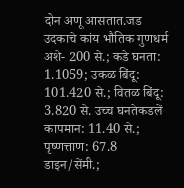दोन अणू आसतात.जड उदकाचे कांय भौतिक गुणधर्म अशे- 200 से.; कडे घनता: 1.1059; उकळ बिंदू: 101.420 से.; वितळ बिंदू: 3.820 से. उच्च घनतेकडलें कापमान: 11.40 से.; पृष्णत्ताण: 67.8 डाइन/सेंमी.;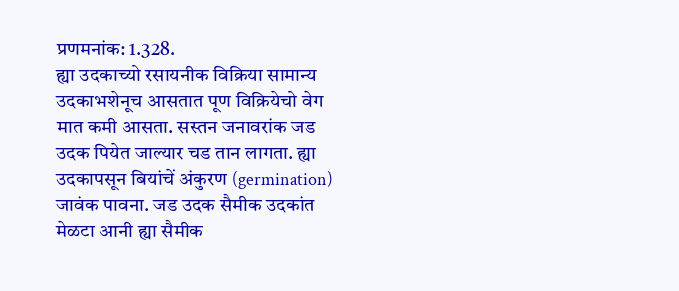प्रणमनांक: 1.328.
ह्या उदकाच्यो रसायनीक विक्रिया सामान्य उदकाभशेनूच आसतात पूण विक्रियेचो वेग मात कमी आसता. सस्तन जनावरांक जड उदक पियेत जाल्यार चड तान लागता. ह्या उदकापसून बियांचें अंकुरण (germination) जावंक पावना. जड उदक सैमीक उदकांत मेळटा आनी ह्या सैमीक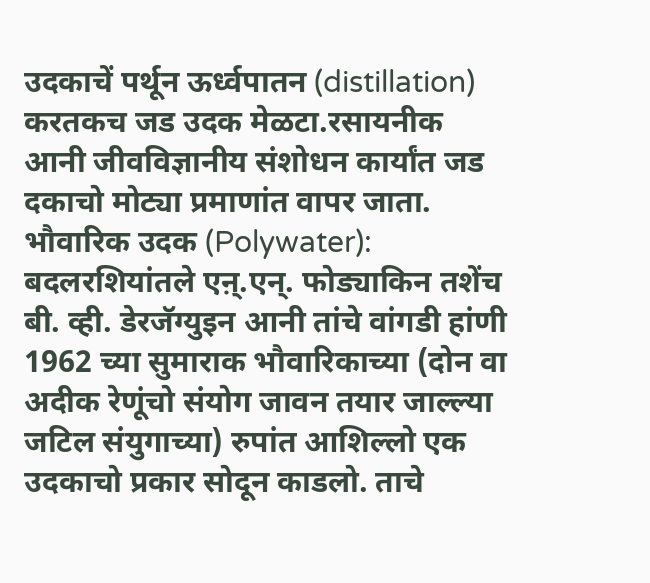उदकाचें पर्थून ऊर्ध्वपातन (distillation) करतकच जड उदक मेळटा.रसायनीक आनी जीवविज्ञानीय संशोधन कार्यांत जड दकाचो मोट्या प्रमाणांत वापर जाता.
भौवारिक उदक (Polywater):
बदलरशियांतले एऩ्.एन्. फोड्याकिन तशेंच बी. व्ही. डेरजॅग्युइन आनी तांचे वांगडी हांणी 1962 च्या सुमाराक भौवारिकाच्या (दोन वा अदीक रेणूंचो संयोग जावन तयार जाल्ल्या जटिल संयुगाच्या) रुपांत आशिल्लो एक उदकाचो प्रकार सोदून काडलो. ताचे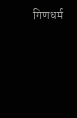गिणधर्म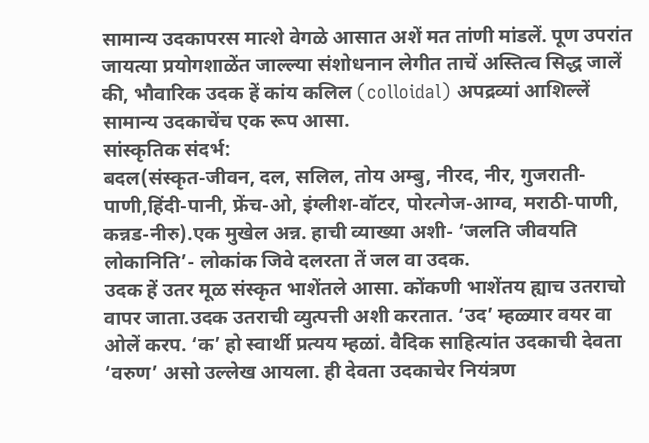सामान्य उदकापरस मात्शे वेगळे आसात अशें मत तांणी मांडलें. पूण उपरांत जायत्या प्रयोगशाळेंत जाल्ल्या संशोधनान लेगीत ताचें अस्तित्व सिद्ध जालें की, भौवारिक उदक हें कांय कलिल (colloidal) अपद्रव्यां आशिल्लें सामान्य उदकाचेंच एक रूप आसा.
सांस्कृतिक संदर्भ:
बदल(संस्कृत-जीवन, दल, सलिल, तोय अम्बु, नीरद, नीर, गुजराती- पाणी,हिंदी-पानी, फ्रेंच-ओ, इंग्लीश-वॉटर, पोरत्गेज-आग्व, मराठी-पाणी, कन्नड-नीरु).एक मुखेल अन्न. हाची व्याख्या अशी- ‘जलति जीवयति लोकानिति’- लोकांक जिवे दलरता तें जल वा उदक.
उदक हें उतर मूळ संस्कृत भाशेंतले आसा. कोंकणी भाशेंतय ह्याच उतराचो वापर जाता.उदक उतराची व्युत्पत्ती अशी करतात. ‘उद’ म्हळ्यार वयर वा ओलें करप. ‘क’ हो स्वार्थी प्रत्यय म्हळां. वैदिक साहित्यांत उदकाची देवता ‘वरुण’ असो उल्लेख आयला. ही देवता उदकाचेर नियंत्रण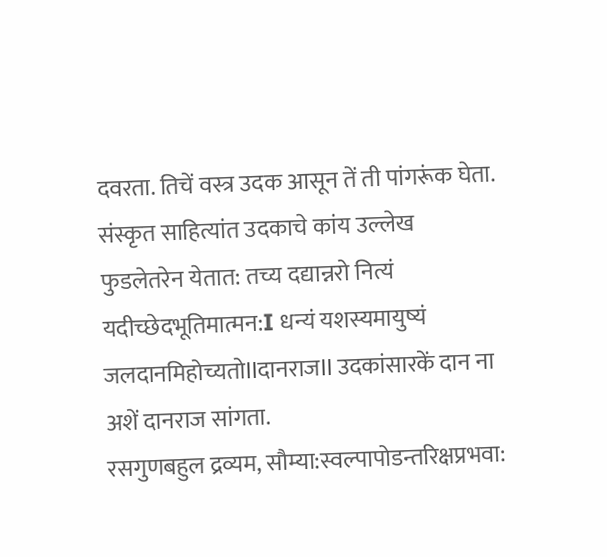दवरता. तिचें वस्त्र उदक आसून तें ती पांगरूंक घेता.
संस्कृत साहित्यांत उदकाचे कांय उल्लेख फुडलेतरेन येतात: तच्य दद्यान्नरो नित्यं यदीच्छेदभूतिमात्मन:I धन्यं यशस्यमायुष्यं जलदानमिहोच्यतोIIदानराजII उदकांसारकें दान ना अशें दानराज सांगता.
रसगुणबहुल द्रव्यम, सौम्या:स्वल्पापोडन्तरिक्षप्रभवा: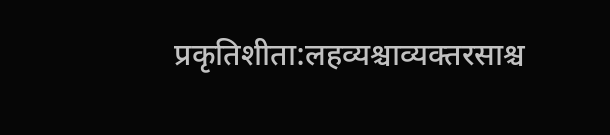प्रकृतिशीता:लहव्यश्चाव्यक्तरसाश्च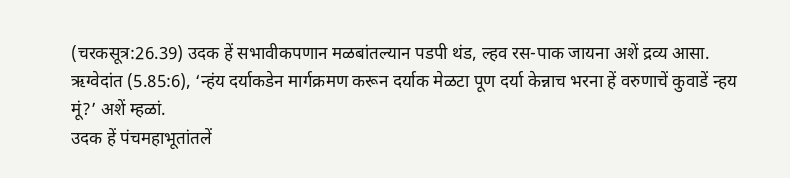(चरकसूत्र:26.39) उदक हें सभावीकपणान मळबांतल्यान पडपी थंड, ल्हव रस-पाक जायना अशें द्रव्य आसा.
ऋग्वेदांत (5.85:6), ‘न्हंय दर्याकडेन मार्गक्रमण करून दर्याक मेळटा पूण दर्या केन्नाच भरना हें वरुणाचें कुवाडें न्हय मूं?’ अशें म्हळां.
उदक हें पंचमहाभूतांतलें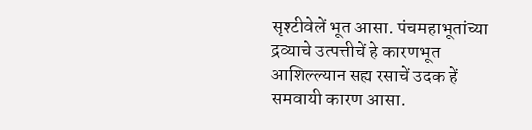सृश्टीवेलें भूत आसा. पंचमहाभूतांच्या द्रव्याचे उत्पत्तीचें हे कारणभूत आशिल्ल्यान सह्य रसाचें उदक हें समवायी कारण आसा.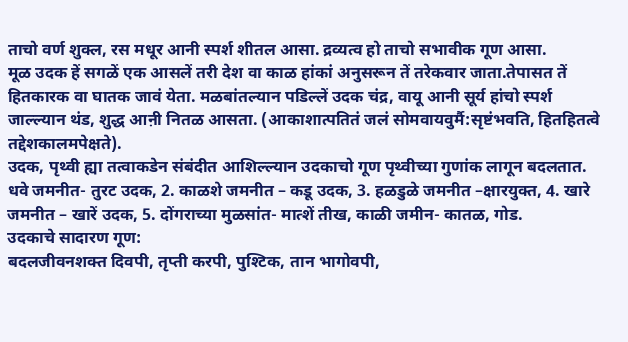ताचो वर्ण शुक्ल, रस मधूर आनी स्पर्श शीतल आसा. द्रव्यत्व हो ताचो सभावीक गूण आसा.
मूळ उदक हें सगळें एक आसलें तरी देश वा काळ हांकां अनुसरून तें तरेकवार जाता.तेपासत तें हितकारक वा घातक जावं येता. मळबांतल्यान पडिल्लें उदक चंद्र, वायू आनी सूर्य हांचो स्पर्श जाल्ल्यान थंड, शुद्ध आऩी नितळ आसता. (आकाशात्पतितं जलं सोमवायवुर्मै:सृष्टंभवति, हितहितत्वे तद्देशकालमपेक्षते).
उदक, पृथ्वी ह्या तत्वाकडेन संबंदीत आशिल्ल्यान उदकाचो गूण पृथ्वीच्या गुणांक लागून बदलतात.
धवे जमनीत- तुरट उदक, 2. काळशे जमनीत – कडू उदक, 3. हळडुळे जमनीत –क्षारयुक्त, 4. खारे जमनीत – खारें उदक, 5. दोंगराच्या मुळसांत- मात्शें तीख, काळी जमीन- कातळ, गोड.
उदकाचे सादारण गूण:
बदलजीवनशक्त दिवपी, तृप्ती करपी, पुश्टिक, तान भागोवपी,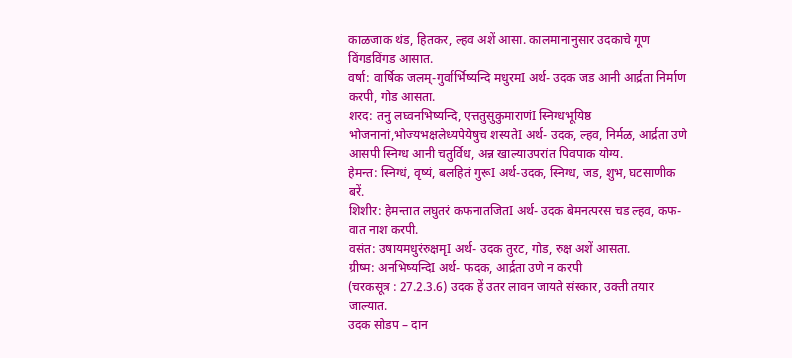काळजाक थंड, हितकर, ल्हव अशें आसा. कालमानानुसार उदकाचे गूण विंगडविंगड आसात.
वर्षा: वार्षिक जलम्-गुर्वार्भिष्यन्दि मधुरमI अर्थ- उदक जड आनी आर्द्रता निर्माण करपी, गोड आसता.
शरद: तनु लघ्वनभिष्यन्दि, एत्ततुसुकुमाराणंI स्निग्धभूयिष्ठ भोजनानां,भोज्यभक्षलेध्यपेयेषुच शस्यतेI अर्थ- उदक, ल्हव, निर्मळ, आर्द्रता उणे आसपी स्निग्ध आनी चतुर्विध, अन्न खाल्याउपरांत पिवपाक योग्य.
हेमन्त: स्निग्धं, वृष्यं, बलहितं गुरूI अर्थ-उदक, स्निग्ध, जड, शुभ, घटसाणीक बरें.
शिशीर: हेमन्तात लघुतरं कफनातजितI अर्थ- उदक बेमनत्परस चड ल्हव, कफ-वात नाश करपी.
वसंत: उषायमधुरंरुक्षमृI अर्थ- उदक तुरट, गोड, रुक्ष अशें आसता.
ग्रीष्म: अनभिष्यन्दिI अर्थ- फदक, आर्द्रता उणे न करपी
(चरकसूत्र : 27.2.3.6) उदक हें उतर लावन जायते संस्कार, उक्ती तयार जाल्यात.
उदक सोडप – दान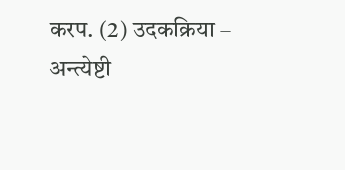करप. (2) उदकक्रिया – अन्त्येष्टी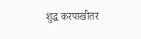शुद्ध करपाखीतर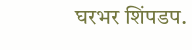घरभर शिंपडप.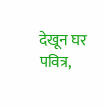देखून घर पवित्र,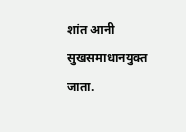शांत आनी सुखसमाधानयुक्त जाता.